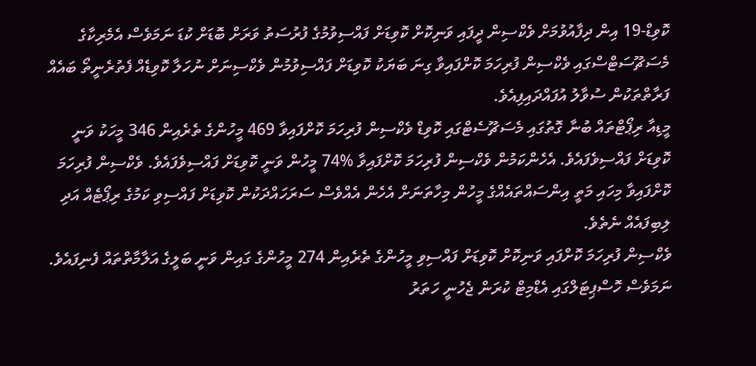ކޮވިޑް-19 އިން ދިފާއުވުމަށް ވެކްސިން ދީފައި ވަނިކޮށް ކޮވިޑަށް ފައްސިވުމުގެ ފުރުސަތު ވަރަށް ބޮޑަށް ކުޑަ ނަމަވެސް އެމެރިކާގެ މެސަޗޫސަޓްސްގައި ވެކްސިން ފުރިހަމަ ކޮށްފައިވާ ގިނަ ބަޔަކު ކޮވިޑަށް ފައްސިވުމުން ވެކްސިނަށް ނުހަލާ ކޮވިޑެއް ފެތުރެނީތޯ ބައެއް ފަރާތްތަކުން ސުވާލު އުފައްދައިފިއެވެ.
މީޑިއާ ރިޕޯޓްތައް ބުނާ ގޮތުގައި މެސަޗޫސެޓްގައި ކޮވިޑް ވެކްސިން ފުރިހަމަ ކޮށްފައިވާ 469 މީހުންގެ ތެރެއިން 346 މީހަކު ވަނީ ކޮވިޑަށް ފައްސިވެފައެވެ. އެހެންކަމުން ވެކްސިން ފުރިހަމަ ކޮށްފައިވާ %74 މީހުން ވަނީ ކޮވިޑަށް ފައްސިވެފައެވެ. ވެކްސިން ފުރިހަމަ ކޮށްފައިވާ މިހައި މަތީ އިންސައްތައެއްގެ މީހުން މިހާތަނަށް އެހެން އެއްވެސް ސަރަހައްދަކުން ކޮވިޑަށް ފައްސިވި ކަމުގެ ރިޕޯޓެއް އަދި ލިބިފައެއް ނެތެވެ.
ވެކްސިން ފުރިހަމަ ކޮށްފައި ވަނިކޮށް ކޮވިޑަށް ފައްސިވި މީހުންގެ ތެރެއިން 274 މީހުންގެ ގައިން ވަނީ ބަލީގެ އަލާމާތްތައް ފެނިފައެވެ. ނަމަވެސް ހޮސްޕިޓަލްގައި އެޑްމިޓް ކުރަން ޖެހުނީ ހަތަރު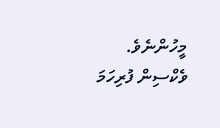މީހުންނެވެ. ވެކްސިން ފުރިހަމަ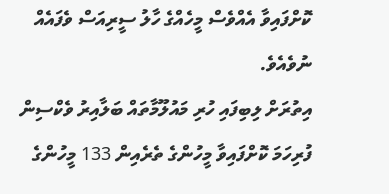ކޮށްފައިވާ އެއްވެސް މީހެއްގެ ހާލު ސީރިއަސް ވެފައެއް ނުވެއެވެ.
އިތުރަށް ލިބިފައި ހުރި މައުލޫމާތައް ބަލާއިރު ވެކްސިން ފުރިހަމަ ކޮށްފައިވާ މީހުންގެ ތެރެއިން 133 މީހުންގެ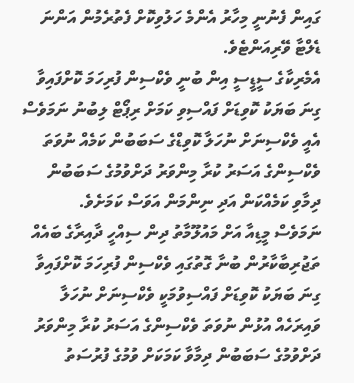ގައިން ފެނުނީ މިހާރު އެންމެ ހަލުވިކޮށް ފެތުރެމުން އަންނަ ޑެލްޓާ ވޭރިއަންޓެވެ.
އެމެރިކާގެ ސީޑީސީ އިން ބުނީ ވެކްސިން ފުރިހަމަ ކޮށްފައިވާ ގިނަ ބަޔަކު ކޮވިޑަށް ފައްސިވި ކަމަށް ރިޕޯޓް ލިބުނު ނަމަވެސް އެއީ ވެކްސިނަށް ނުހަލާ ކޮވިޑްގެ ސަބަބުން ކަމެއް ނުވަތަ ވެކްސިންގެ އަސަރު ކުރާ މިންވަރު ދަށްވުމުގެ ސަބަބުން ދިމާވި ކަމެއްކަން އަދި ނިންމަން އަވަސް ކަމަށެވެ.
ނަމަވެސް މީޑިއާ އަށް މައުލޫމާތު ދިން ސިއްހީ ދާއިރާގެ ބައެއް ތަޖުރިބާކާރުން ބުނާ ގޮތުގައި ވެކްސިން ފުރިހަމަ ކޮށްފައިވާ ގިނަ ބަޔަކު ކޮވިޑަށް ފައްސިވުމަކީ ވެކްސިނަށް ނުހަލާ ވައިރަހެއް އުޅުން ނުވަތަ ވެކްސިންގެ އަސަރު ކުރާ މިންވަރު ދަށްވުމުގެ ސަބަބުން ދިމާވާ ކަމަކަށް ވުމުގެ ފުރުސަތު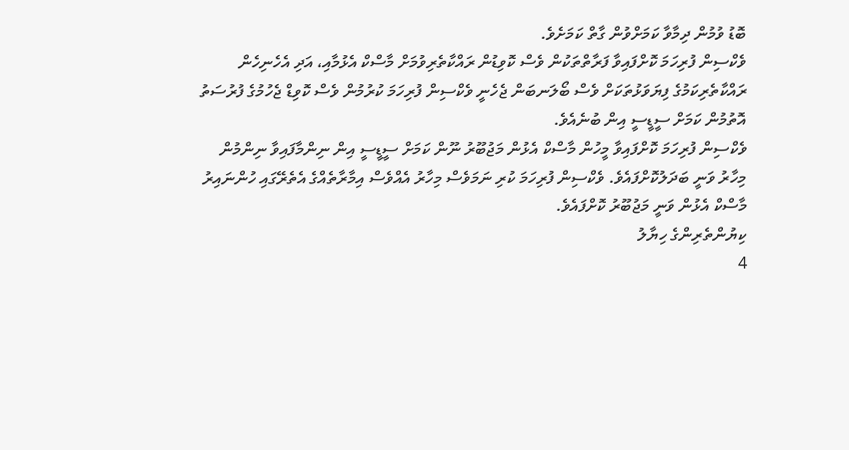ބޮޑު ވުމުން ދިމާވާ ކަމަށްވުން ގާތް ކަމަށެވެ.
ވެކްސިން ފުރިހަމަ ކޮށްފައިވާ ފަރާތްތަކުން ވެސް ކޮވިޑުން ރައްކާތެރިވުމަށް މާސްކް އެޅުމާއި، އަދި އެހެނިހެން ރައްކާތެރިކަމުގެ ފިޔަވަޅުތަކަށް ވެސް ބޯލަނބަން ޖެހެނީ ވެކްސިން ފުރިހަމަ ކުރުމުން ވެސް ކޮވިޑް ޖެހުމުގެ ފުރުސަތު އޮތުމުން ކަމަށް ސީޑީސީ އިން ބުނެއެވެ.
ވެކްސިން ފުރިހަމަ ކޮށްފައިވާ މީހުން މާސްކް އެޅުން މަޖުބޫރު ނޫން ކަމަށް ސީޑީސީ އިން ނިންމާފައިވާ ނިންމުން މިހާރު ވަނީ ބަދަލުކޮށްފައެވެ. ވެކްސިން ފުރިހަމަ ކުރި ނަމަވެސް މިހާރު އެއްވެސް އިމާރާތެއްގެ އެތެރޭގައި ހުންނައިރު މާސްކް އެޅުން ވަނީ މަޖުބޫރު ކޮށްފައެވެ.
ކިޔުންތެރިންގެ ހިޔާލު
4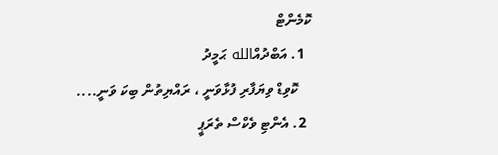ކޮމެންޓް
  1. އަބްދުއްالله ޙަމީދު
    ކޮވިޑް ވިޔަފާރި ފުޅާވަނީ ، ރައްޔިތުން ބިކަ ވަނީ....
  2. އެންޓި ވެކްސް ތެރަޕީ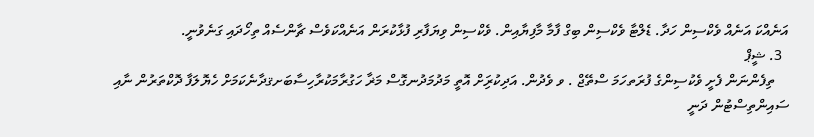އަނެއްކަ އަނެއް ވެކްސިން ހަދާ. ޑެލްޓާ ވެކްސިން ބިގް ފާމާ މާފިޔާއިން. ވެކްސިން ވިޔަފާރި ފުޅާކުރަން އަނެއްކަވެސް ޗާންސެއް ތިހޯދައި ގަނެވުނީ.
  3. ޝީޕް
    ތިފެންނަން ފެށީ ވެކުސިންގެ ފުރަތހަމަ ސްތޭޖް . ވ ވެދުން. އަދިކުރިަށް އޮތީ މަދުމަދުނގޮސް މަޜާ ހަގުރާމަކުރާހިސާބަށޤދާނެކަމަށް ހެޔޮލަފާ ދޮކްތަރުން ނާއި ސައިންތިސްޓުން ދަނީ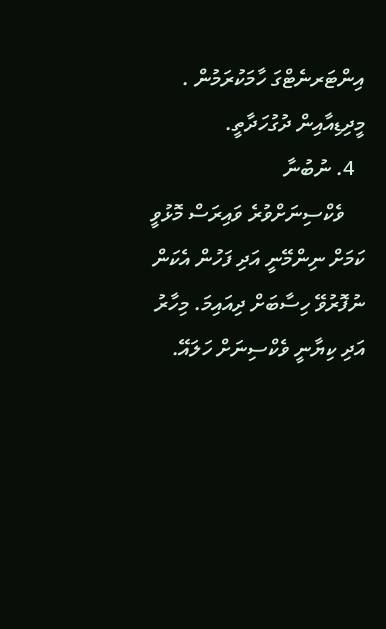އިންޓަރނެޓްގަ ހާމަކުރަމުން . މީދިޑިއާއިން ދުގުހަދާތީ.
  4. ނުބުނާ
    ވެކްސިނަށްވުރެ ވައިރަސް މޮޅުވީ ކަމަށް ނިންމޭނީ އަދި ފަހުން އެކަން ނުފޮރުވޭ ހިސާބަށް ދިއައިމަ. މިހާރު އަދި ކިޔާނީ ވެކްސިނަށް ހަލައޭ.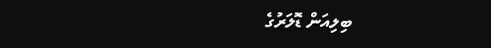ބިލިއަން ޑޮލަރުގެ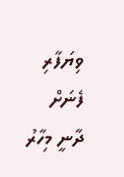ވިޔަފާރި ފެނަށް ދާނީ މިހާރު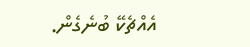އެއްޗެކޭ ބުނެގެން.